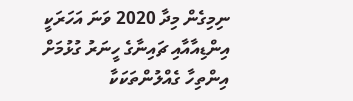ނިމިގެން މިދާ 2020 ވަނަ އަހަރަކީ އިންޑިއާއާއި ޗައިނާގެ ހީނަރު ގުޅުމަށް އިންތިހާ ގެއްލުންތަކަކާ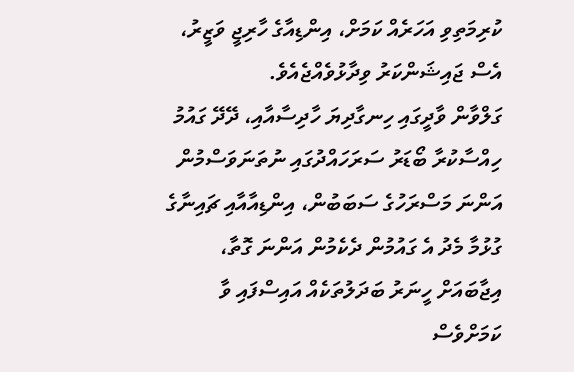ކުރިމަތިވި އަހަރެއް ކަމަށް، އިންޑިއާގެ ހާރިޖީ ވަޒީރު، އެސް ޖައިޝަންކަރު ވިދާޅުވެއްޖެއެވެ.
ގަލްވާން ވާދީގައި ހިނގާދިޔަ ހާދިސާއާއި، ދޭދޭ ގައުމު ހިއްސާކުރާ ބޯޑަރު ސަރަހައްދުގައި ނުތަނަވަސްމުން އަންނަ މަސްރަހުގެ ސަބަބުން، އިންޑިއާއާއި ޗައިނާގެ ގުޅުމާ މެދު އެ ގައުމުން ދެކެމުން އަންނަ ގޮތާ، އިޖާބައަށް ހީނަރު ބަދަލުތަކެއް އައިސްފައި ވާ ކަމަށްވެސް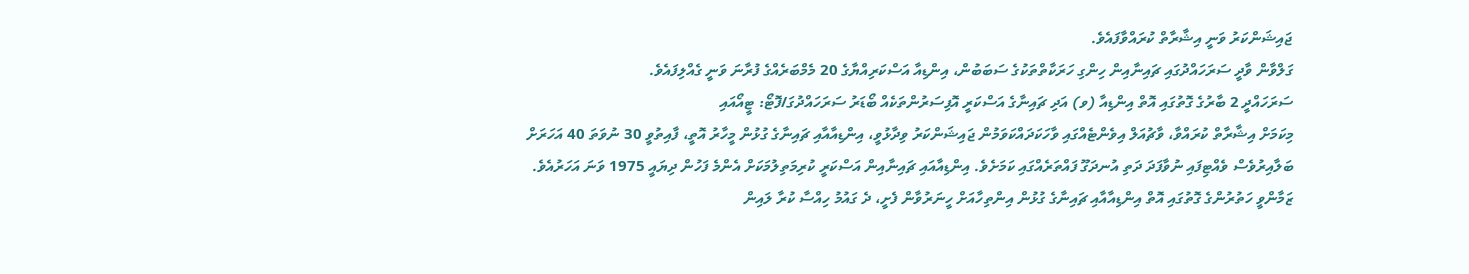ޖައިޝަންކަރު ވަނީ އިޝާރާތް ކުރައްވާފައެވެ.
ގަލްވާން ވާދީ ސަރަހައްދުގައި ޗައިނާއިން ހިންގި ހަރަކާތްތަކުގެ ސަބަބުން، އިންޑިއާ އަސްކަރިއްޔާގެ 20 މެމްބަރެއްގެ ފުރާނަ ވަނީ ގެއްލިފައެވެ.
ސަރަހައްދީ 2 ބާރުގެ ގޮތުގައި އޮތް އިންޑިއާ (ވ) އަދި ޗައިނާގެ އަސްކަރީ އޮފިސަރުންތަކެއް ބޯޑަރު ސަރަހައްދުގަ/ފޮޓޯ: ޓީއޯއައި
މިކަމަށް އިޝާރާތް ކުރައްވާ، ވާޗުއަލް އިވެންޓެއްގައި ވާހަކަދައްކަވަމުން ޖައިޝަންކަރު ވިދާޅުވީ، އިންޑިއާއާއި ޗައިނާގެ ގުޅުން މީހާރު އޮތީ، ފާއިތުވީ 30 ނުވަތަ 40 އަހަރަށް ބަލާއިރުވެސް ވެއްޓިފައި ނުވާފަދަ ދަތި އުނދަގޫ ފައްތަރެއްގައި ކަމަށެވެ. އިންޑިއާއައި ޗައިނާއިން އަސްކަރީ ކުރިމަތިލުމަކަށް އެންމެ ފަހުން ދިޔައީ 1975 ވަނަ އަހަރުއެވެ.
ޒަމާންވީ ހަތުރުންގެ ގޮތުގައި އޮތް އިންޑިއާއާއި ޗައިނާގެ ގުޅުން އިންތިހާއަށް ހީނަރުވާން ފެށީ، ދެ ގައުމު ހިއްސާ ކުރާ ލައިން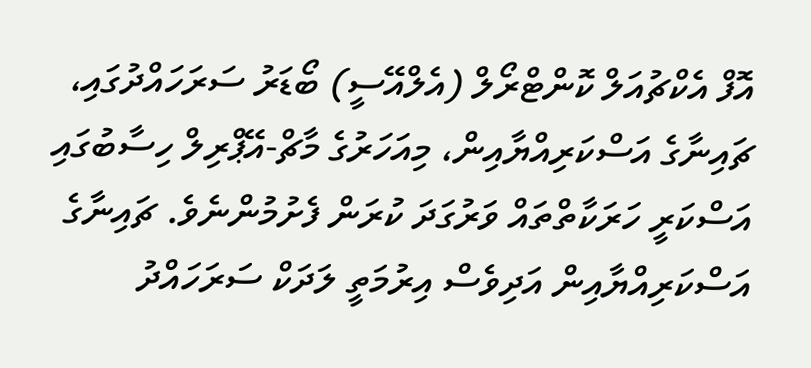އޮފް އެކްޗުއަލް ކޮންޓްރޯލް (އެލްއޭސީ) ބޯޑަރު ސަރަހައްދުގައި، ޗައިނާގެ އަސްކަރިއްޔާއިން، މިއަހަރުގެ މާޗް-އޭޕްރިލް ހިސާބުގައި އަސްކަރީ ހަރަކާތްތައް ވަރުގަދަ ކުރަން ފެށުމުންނެވެ. ޗައިނާގެ އަސްކަރިއްޔާއިން އަދިވެސް އިރުމަތީ ލަދަކް ސަރަހައްދު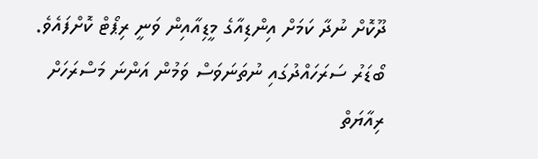ދޫކޮށް ނުދާ ކަމަށް އިންޑިއާގެ މީޑިއާއިން ވަނީ ރިޕޯޓް ކޮށްފައެވެ.
ބޯޑަރު ސަރަހައްދުގައި ނުތަނަވަސް ވަމުން އަންނަ މަސްރަހަށް ރިއާޔަތް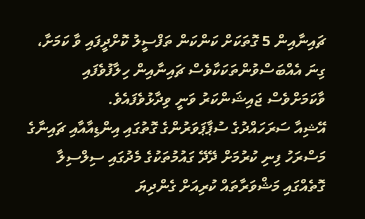ޗައިނާއިން 5 ގޮތަކަށް ކަންކަން ތަފްސީލު ކޮށްދީފައި ވާ ކަމަށާ، ގިނަ އެއްބަސްވުންތަކަކާވެސް ޗައިނާއިން ހިލާފުވެފައި ވާކަމަށްވެސް ޖައިޝަންކަރު ވަނީ ވިދާޅުވެފައެވެ.
އޭޝިއާ ސަރަހައްދުގެ ސުޕާޕަވަރުންގެ ގޮތުގައި އިންޑިއާއާއި ޗައިނާގެ މަސްރަހު ފިނި ކުރުމަށް ދޭދޭ ގައުމުތަކުގެ މެދުގައި ސިލްސިލާ ގޮތެއްގައި މަޝްވަރާތައް ކުރިއަށް ގެންދިޔަ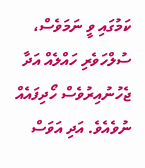ކަމުގައި ވީ ނަމަވެސް، ސުލްހަވެރި ހައްލެއް އަދާ ޖެހުނުއިރުވެސް ހޯދިފައެއް ނުވެއެވެ. އަދި އަވަސް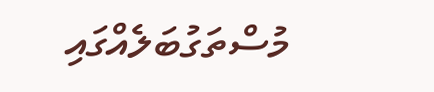މުސްތަގުބަލެއްގައި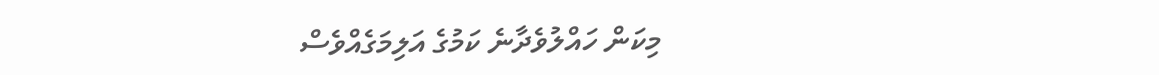މިކަން ހައްލުވެދާނެ ކަމުގެ އަލިމަގެއްވެސް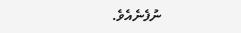ނުފެނެއެވެ.